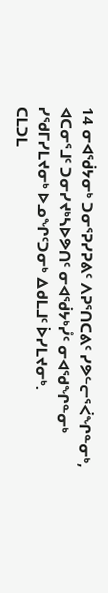14 ᓂᐊᖂᔭᓂᒃ ᑐᓂᕐᕈᓯᕈᕕᑦ ᐱᕈᕐᑎᑕᕕᑦ ᓯᕗᓪᓕᕐᐹᖏᓐᓂᒃ, ᐊᑕᓂᕐᒧᑦ ᑐᓂᓯᔪᒃᓴᐅᕗᑎᑦ ᓂᐊᖂᔭᒃᓮᑦ ᓂᐊᖁᖏᓐᓂᒃ ᓯᖁᒥᓯᒪᔪᓂᒃ ᐅᓄᖏᑦᑐᓂᒃ ᐃᑯᒪᒧᑦ ᐆᓯᒪᔪᓂᒃ.
ᑕᒪᑐᒪ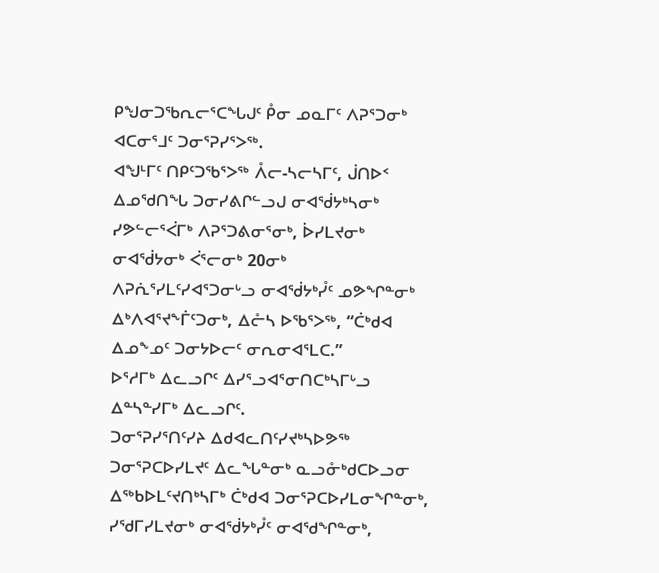ᑭᖑᓂᑐᖃᕆᓕᕐᑕᖓᒍᑦ ᑬᓂ ᓄᓇᒥᑦ ᐱᕈᕐᑐᓂᒃ ᐊᑕᓂᕐᒧᑦ ᑐᓂᕐᕈᓯᕐᐳᖅ.
ᐊᖑᒻᒥᑦ ᑎᑭᑦᑐᖃᕐᐳᖅ ᐰᓕ-ᓴᓕᓴᒥᑦ, ᒎᑎᐅᑉ ᐃᓄᖁᑎᖓ ᑐᓂᓯᕕᒋᓪᓗᒍ ᓂᐊᖂᔭᒃᓴᓂᒃ ᓯᕗᓪᓕᕐᐹᒥᒃ ᐱᕈᕐᑐᕕᓂᕐᓂᒃ, ᐆᓯᒪᔪᓂᒃ ᓂᐊᖂᔭᓂᒃ ᐹᕐᓕᓂᒃ 20ᓂᒃ ᐱᕈᕇᕐᓯᒪᑦᓯᐊᕐᑐᓂᒡᓗ ᓂᐊᖂᔭᒃᓮᑦ ᓄᕗᖏᓐᓂᒃ ᐃᒃᐱᐊᕐᔪᖕᒦᑦᑐᓂᒃ, ᐃᓔᓴ ᐅᖃᕐᐳᖅ, “ᑖᒃᑯᐊ ᐃᓄᖕᓄᑦ ᑐᓂᔭᐅᓕᑦ ᓂᕆᓂᐊᕐᒪᑕ.”
ᐅᕐᓱᒥᒃ ᐃᓚᓗᒋᑦ ᐃᓯᕐᓗᐊᕐᓂᑎᑕᒃᓴᒥᒡᓗ ᐃᓐᓴᓐᓯᒥᒃ ᐃᓚᓗᒋᑦ.
ᑐᓂᕐᕈᓯᕐᑎᑦᓯᔨ ᐃᑯᐊᓚᑎᑦᓯᔪᒃᓴᐅᕗᖅ ᑐᓂᕐᕈᑕᐅᓯᒪᔪᑦ ᐃᓚᖓᓐᓂᒃ ᓇᓗᓁᒃᑯᑕᐅᓗᓂ ᐃᖅᑲᐅᒪᑦᔪᑎᒃᓴᒥᒃ ᑖᒃᑯᐊ ᑐᓂᕐᕈᑕᐅᓯᒪᓂᖏᓐᓂᒃ, ᓯᖁᒥᓯᒪᔪᓂᒃ ᓂᐊᖂᔭᒃᓮᑦ ᓂᐊᖁᖏᓐᓂᒃ,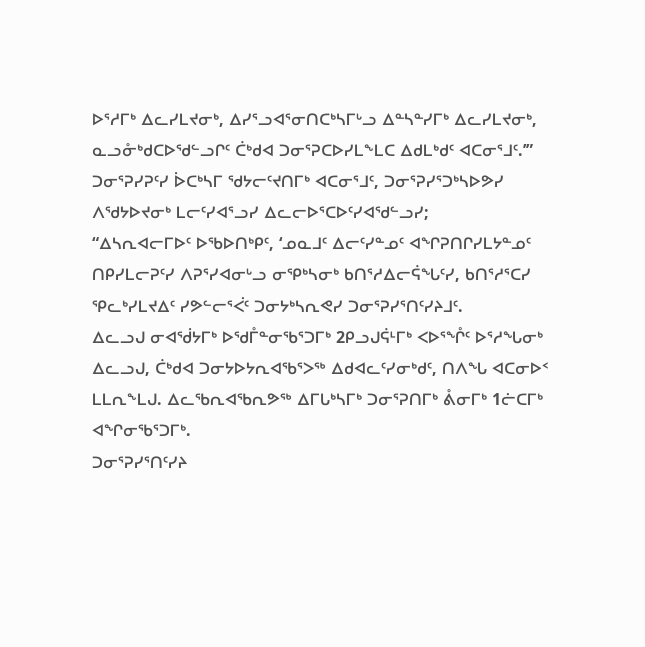ᐅᕐᓱᒥᒃ ᐃᓚᓯᒪᔪᓂᒃ, ᐃᓯᕐᓗᐊᕐᓂᑎᑕᒃᓴᒥᒡᓗ ᐃᓐᓴᓐᓯᒥᒃ ᐃᓚᓯᒪᔪᓂᒃ, ᓇᓗᓁᒃᑯᑕᐅᖁᓪᓗᒋᑦ ᑖᒃᑯᐊ ᑐᓂᕐᕈᑕᐅᓯᒪᖕᒪᑕ ᐃᑯᒪᒃᑯᑦ ᐊᑕᓂᕐᒧᑦ.’”
ᑐᓂᕐᕈᓯᕈᑦᓯ ᐆᑕᒃᓴᒥ ᖁᔭᓕᑦᔪᑎᒥᒃ ᐊᑕᓂᕐᒧᑦ, ᑐᓂᕐᕈᓯᕐᑐᒃᓴᐅᕗᓯ ᐱᖁᔭᐅᔪᓂᒃ ᒪᓕᑦᓯᐊᕐᓗᓯ ᐃᓚᓕᐅᕐᑕᐅᑦᓯᐊᖁᓪᓗᓯ;
“ᐃᓴᕆᐊᓕᒥᐅᑦ ᐅᖃᐅᑎᒃᑭᑦ, ‘ᓄᓇᒧᑦ ᐃᓕᑦᓯᓐᓄᑦ ᐊᖏᕈᑎᒋᓯᒪᔭᓐᓄᑦ ᑎᑭᓯᒪᓕᕈᑦᓯ ᐱᕈᕐᓯᐊᓂᒡᓗ ᓂᕿᒃᓴᓂᒃ ᑲᑎᕐᓱᐃᓕᕌᖓᑦᓯ, ᑲᑎᕐᓱᕐᑕᓯ ᕿᓚᒃᓯᒪᔪᐃᑦ ᓯᕗᓪᓕᕐᐹᑦ ᑐᓂᔭᒃᓴᕆᕙᓯ ᑐᓂᕐᕈᓯᕐᑎᑦᓯᔨᒧᑦ.
ᐃᓚᓗᒍ ᓂᐊᖂᔭᒥᒃ ᐅᖁᒤᓐᓂᖃᕐᑐᒥᒃ 2ᑭᓗᒍᕌᒻᒥᒃ ᐸᐅᕐᖎᑦ ᐅᕐᓱᖓᓂᒃ ᐃᓚᓗᒍ, ᑖᒃᑯᐊ ᑐᓂᔭᐅᔭᕆᐊᖃᕐᐳᖅ ᐃᑯᐊᓚᑦᓯᓂᒃᑯᑦ, ᑎᐱᖓ ᐊᑕᓂᐅᑉ ᒪᒪᕆᖕᒪᒍ. ᐃᓚᖃᕆᐊᖃᕆᕗᖅ ᐃᒥᒐᒃᓴᒥᒃ ᑐᓂᕐᕈᑎᒥᒃ ᕔᓂᒥᒃ 1ᓖᑕᒥᒃ ᐊᖏᓂᖃᕐᑐᒥᒃ.
ᑐᓂᕐᕈᓯᕐᑎᑦᓯᔨ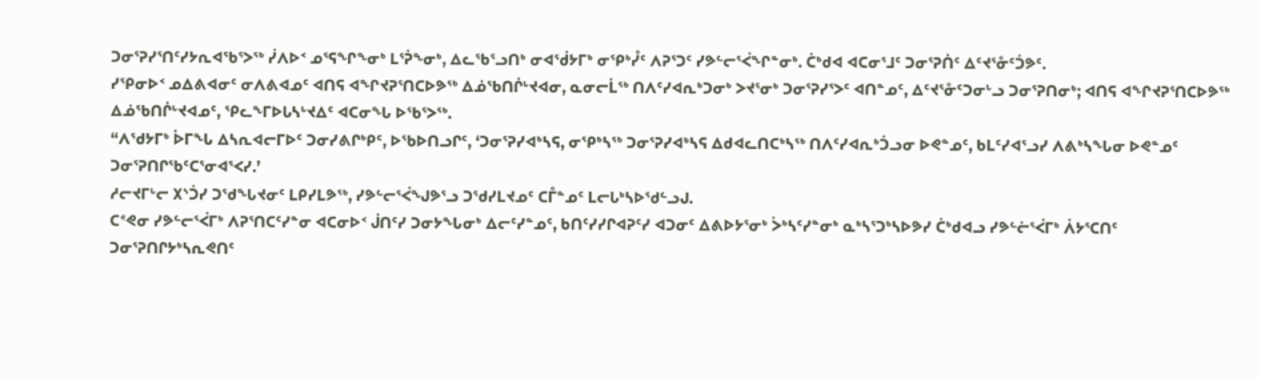ᑐᓂᕐᕈᓯᕐᑎᑦᓯᔭᕆᐊᖃᕐᐳᖅ ᓰᐱᐅᑉ ᓄᕐᕋᖏᖕᓂᒃ ᒪᕐᕉᖕᓂᒃ, ᐃᓚᖃᕐᓗᑎᒃ ᓂᐊᖂᔭᒥᒃ ᓂᕿᒃᓮᑦ ᐱᕈᕐᑐᑦ ᓯᕗᓪᓕᕐᐹᖏᓐᓂᒃ. ᑖᒃᑯᐊ ᐊᑕᓂᕐᒧᑦ ᑐᓂᕐᕈᑏᑦ ᐃᑦᔪᕐᓁᑦᑑᕗᑦ.
ᓯᕿᓂᐅᑉ ᓄᐃᕕᐊᓂᑦ ᓂᐱᕕᐊᓄᑦ ᐊᑎᕋ ᐊᖏᔪᕈᕐᑎᑕᐅᕗᖅ ᐃᓅᖃᑎᒌᒡᔪᐊᓂ, ᓇᓂᓕᒫᖅ ᑎᐱᑦᓯᐊᕆᒃᑐᓂᒃ ᐳᔪᕐᓂᒃ ᑐᓂᕐᕈᓯᕐᐳᑦ ᐊᑎᓐᓄᑦ, ᐃᑦᔪᕐᓁᑦᑐᓂᒡᓗ ᑐᓂᕐᕈᑎᓂᒃ; ᐊᑎᕋ ᐊᖏᔪᕈᕐᑎᑕᐅᕗᖅ ᐃᓅᖃᑎᒌᒡᔪᐊᓄᑦ, ᕿᓚᖕᒥᐅᒐᓴᒡᔪᐃᑦ ᐊᑕᓂᖓ ᐅᖃᕐᐳᖅ.
“ᐱᖁᔭᒥᒃ ᐆᒥᖓ ᐃᓴᕆᐊᓕᒥᐅᑦ ᑐᓂᓯᕕᒋᒃᑭᑦ, ᐅᖃᐅᑎᓗᒋᑦ, ‘ᑐᓂᕐᕈᓯᐊᒃᓴᕋ, ᓂᕿᒃᓴᖅ ᑐᓂᕐᕈᓯᐊᒃᓴᕋ ᐃᑯᐊᓚᑎᑕᒃᓴᖅ ᑎᐱᑦᓯᐊᕆᒃᑑᓗᓂ ᐅᕙᓐᓄᑦ, ᑲᒪᑦᓯᐊᕐᓗᓯ ᐱᕕᒃᓴᖓᓂ ᐅᕙᓐᓄᑦ ᑐᓂᕐᕈᑎᒋᖃᑦᑕᕐᓂᐊᕐᐸᓯ.’
ᓱᓕᔪᒥᒡᓕ ᙭ᔅᑑᓯ ᑐᖁᖓᔪᓂᑦ ᒪᑭᓯᒪᕗᖅ, ᓯᕗᓪᓕᕐᐹᖑᕗᕐᓗ ᑐᖁᓯᒪᔪᓄᑦ ᑕᒤᓐᓄᑦ ᒪᓕᒐᒃᓴᐅᖁᓪᓗᒍ.
ᑕᕝᕙᓂ ᓯᕗᓪᓕᕐᐹᒥᒃ ᐱᕈᕐᑎᑕᑦᓯᓐᓂ ᐊᑕᓂᐅᑉ ᒎᑎᑦᓯ ᑐᓂᔭᖓᓂᒃ ᐃᓕᑦᓯᓐᓄᑦ, ᑲᑎᑦᓯᓯᒋᐊᕈᑦᓯ ᐊᑐᓂᑦ ᐃᕕᐅᔭᕐᓂᒃ ᐴᒃᓴᑦᓯᓐᓂᒃ ᓇᒃᓴᕐᑐᒃᓴᐅᕗᓯ ᑖᒃᑯᐊᓗ ᓯᕗᓪᓖᕐᐹᒥᒃ ᐲᔭᕐᑕᑎᑦ ᑐᓂᕐᕈᑎᒋᔭᒃᓴᕆᕙᑎᑦ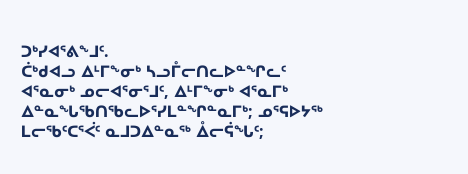ᑐᒃᓯᐊᕐᕕᖕᒧᑦ.
ᑖᒃᑯᐊᓗ ᐃᒻᒥᖕᓂᒃ ᓴᓗᒤᓕᑎᓚᐅᓐᖏᓚᑦ ᐊᕐᓇᓂᒃ ᓄᓕᐊᕐᓂᕐᒧᑦ, ᐃᒻᒥᖕᓂᒃ ᐊᕐᓇᒥᒃ ᐃᓐᓇᖓᖃᑎᖃᓚᐅᕐᓯᒪᓐᖏᓐᓇᒥᒃ; ᓄᕐᕋᐅᔭᖅ ᒪᓕᖃᑦᑕᕐᐹᑦ ᓇᒧᑐᐃᓐᓇᖅ ᐂᓕᕌᖓᑦ;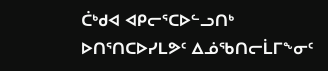ᑖᒃᑯᐊ ᐊᑭᓕᕐᑕᐅᓪᓗᑎᒃ ᐅᑎᕐᑎᑕᐅᓯᒪᕗᑦ ᐃᓅᖃᑎᓕᒫᒥᖕᓂᑦ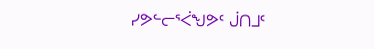ᓯᕗᓪᓕᕐᐹᖑᕗᑦ ᒎᑎᒧᑦ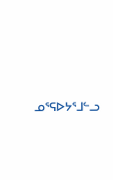ᓄᕐᕋᐅᔭᕐᒧᓪᓗ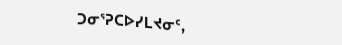ᑐᓂᕐᕈᑕᐅᓯᒪᔪᓂᑦ,